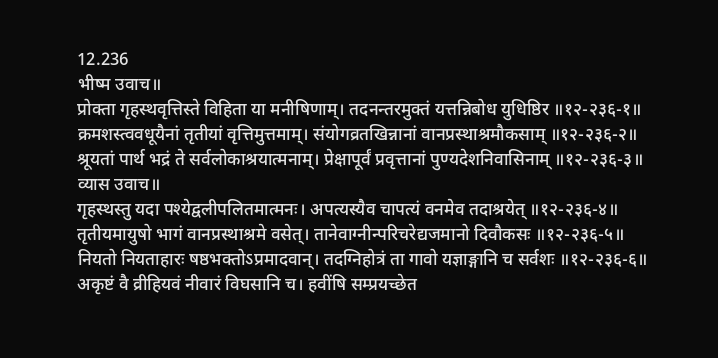12.236
भीष्म उवाच॥
प्रोक्ता गृहस्थवृत्तिस्ते विहिता या मनीषिणाम्। तदनन्तरमुक्तं यत्तन्निबोध युधिष्ठिर ॥१२-२३६-१॥
क्रमशस्त्ववधूयैनां तृतीयां वृत्तिमुत्तमाम्। संयोगव्रतखिन्नानां वानप्रस्थाश्रमौकसाम् ॥१२-२३६-२॥
श्रूयतां पार्थ भद्रं ते सर्वलोकाश्रयात्मनाम्। प्रेक्षापूर्वं प्रवृत्तानां पुण्यदेशनिवासिनाम् ॥१२-२३६-३॥
व्यास उवाच॥
गृहस्थस्तु यदा पश्येद्वलीपलितमात्मनः। अपत्यस्यैव चापत्यं वनमेव तदाश्रयेत् ॥१२-२३६-४॥
तृतीयमायुषो भागं वानप्रस्थाश्रमे वसेत्। तानेवाग्नीन्परिचरेद्यजमानो दिवौकसः ॥१२-२३६-५॥
नियतो नियताहारः षष्ठभक्तोऽप्रमादवान्। तदग्निहोत्रं ता गावो यज्ञाङ्गानि च सर्वशः ॥१२-२३६-६॥
अकृष्टं वै व्रीहियवं नीवारं विघसानि च। हवींषि सम्प्रयच्छेत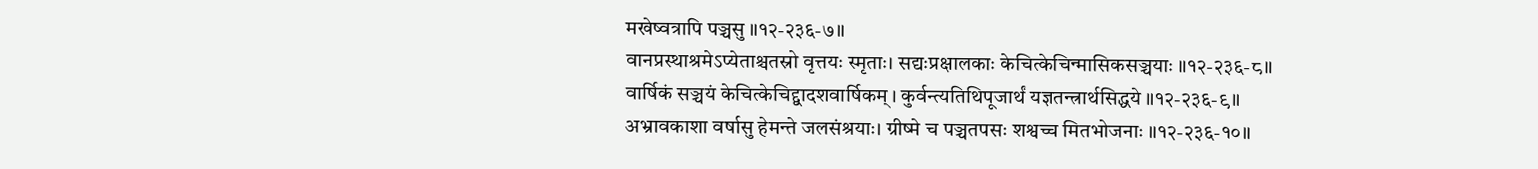मखेष्वत्रापि पञ्चसु ॥१२-२३६-७॥
वानप्रस्थाश्रमेऽप्येताश्चतस्रो वृत्तयः स्मृताः। सद्यःप्रक्षालकाः केचित्केचिन्मासिकसञ्चयाः ॥१२-२३६-८॥
वार्षिकं सञ्चयं केचित्केचिद्द्वादशवार्षिकम्। कुर्वन्त्यतिथिपूजार्थं यज्ञतन्त्रार्थसिद्धये ॥१२-२३६-९॥
अभ्रावकाशा वर्षासु हेमन्ते जलसंश्रयाः। ग्रीष्मे च पञ्चतपसः शश्वच्च मितभोजनाः ॥१२-२३६-१०॥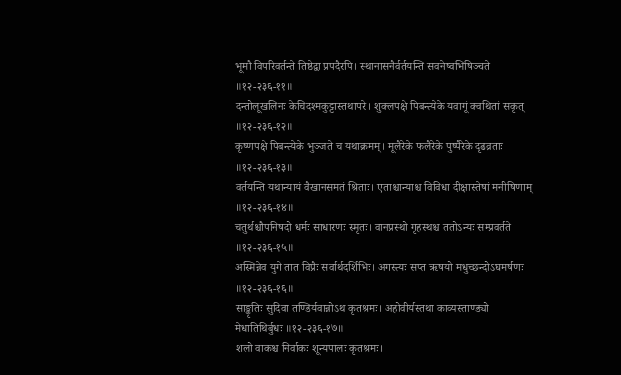भूमौ विपरिवर्तन्ते तिष्ठेद्वा प्रपदैरपि। स्थानासनैर्वर्तयन्ति सवनेष्वभिषिञ्चते ॥१२-२३६-११॥
दन्तोलूखलिनः केचिदश्मकुट्टास्तथापरे। शुक्लपक्षे पिबन्त्येके यवागूं क्वथितां सकृत् ॥१२-२३६-१२॥
कृष्णपक्षे पिबन्त्येके भुञ्जते च यथाक्रमम्। मूलैरेके फलैरेके पुष्पैरेके दृढव्रताः ॥१२-२३६-१३॥
वर्तयन्ति यथान्यायं वैखानसमतं श्रिताः। एताश्चान्याश्च विविधा दीक्षास्तेषां मनीषिणाम् ॥१२-२३६-१४॥
चतुर्थश्चौपनिषदो धर्मः साधारणः स्मृतः। वानप्रस्थो गृहस्थश्च ततोऽन्यः सम्प्रवर्तते ॥१२-२३६-१५॥
अस्मिन्नेव युगे तात विप्रैः सर्वार्थदर्शिभिः। अगस्त्यः सप्त ऋषयो मधुच्छन्दोऽघमर्षणः ॥१२-२३६-१६॥
साङ्कृतिः सुदिवा तण्डिर्यवान्नोऽथ कृतश्रमः। अहोवीर्यस्तथा काव्यस्ताण्ड्यो मेधातिथिर्बुधः ॥१२-२३६-१७॥
शलो वाकश्च निर्वाकः शून्यपालः कृतश्रमः।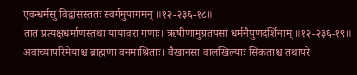एवन्धर्मसु विद्वांसस्ततः स्वर्गमुपागमन् ॥१२-२३६-१८॥
तात प्रत्यक्षधर्माणस्तथा यायावरा गणाः। ऋषीणामुग्रतपसां धर्मनैपुणदर्शिनाम् ॥१२-२३६-१९॥
अवाच्यापरिमेयाश्च ब्राह्मणा वनमाश्रिताः। वैखानसा वालखिल्याः सिकताश्च तथापरे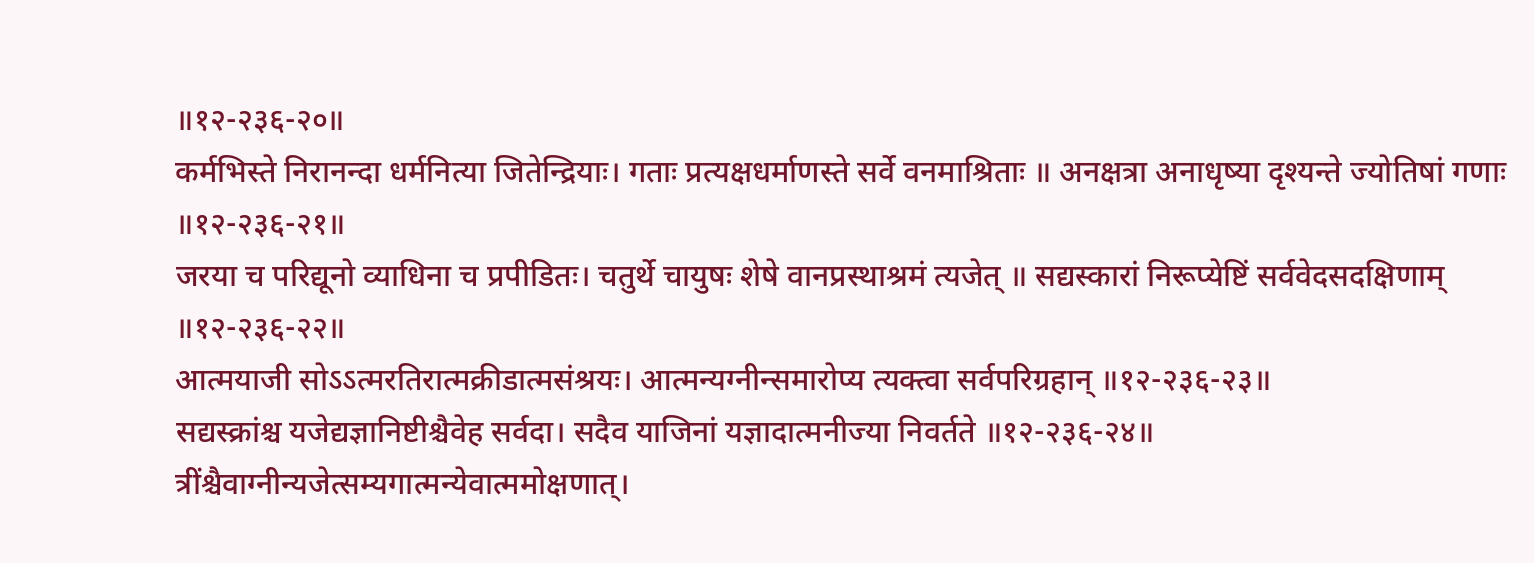॥१२-२३६-२०॥
कर्मभिस्ते निरानन्दा धर्मनित्या जितेन्द्रियाः। गताः प्रत्यक्षधर्माणस्ते सर्वे वनमाश्रिताः ॥ अनक्षत्रा अनाधृष्या दृश्यन्ते ज्योतिषां गणाः ॥१२-२३६-२१॥
जरया च परिद्यूनो व्याधिना च प्रपीडितः। चतुर्थे चायुषः शेषे वानप्रस्थाश्रमं त्यजेत् ॥ सद्यस्कारां निरूप्येष्टिं सर्ववेदसदक्षिणाम् ॥१२-२३६-२२॥
आत्मयाजी सोऽऽत्मरतिरात्मक्रीडात्मसंश्रयः। आत्मन्यग्नीन्समारोप्य त्यक्त्वा सर्वपरिग्रहान् ॥१२-२३६-२३॥
सद्यस्क्रांश्च यजेद्यज्ञानिष्टीश्चैवेह सर्वदा। सदैव याजिनां यज्ञादात्मनीज्या निवर्तते ॥१२-२३६-२४॥
त्रींश्चैवाग्नीन्यजेत्सम्यगात्मन्येवात्ममोक्षणात्।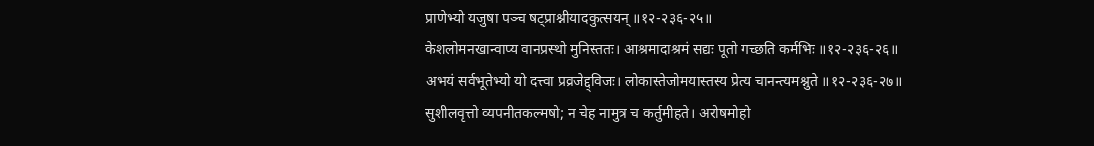प्राणेभ्यो यजुषा पञ्च षट्प्राश्नीयादकुत्सयन् ॥१२-२३६-२५॥
केशलोमनखान्वाप्य वानप्रस्थो मुनिस्ततः। आश्रमादाश्रमं सद्यः पूतो गच्छति कर्मभिः ॥१२-२३६-२६॥
अभयं सर्वभूतेभ्यो यो दत्त्वा प्रव्रजेद्द्विजः। लोकास्तेजोमयास्तस्य प्रेत्य चानन्त्यमश्नुते ॥१२-२३६-२७॥
सुशीलवृत्तो व्यपनीतकल्मषो; न चेह नामुत्र च कर्तुमीहते। अरोषमोहो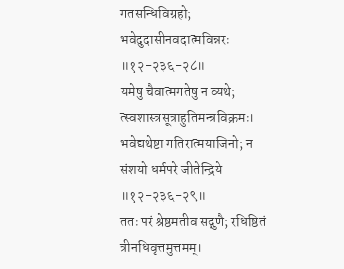गतसन्धिविग्रहो; भवेदुदासीनवदात्मविन्नरः ॥१२-२३६-२८॥
यमेषु चैवात्मगतेषु न व्यथे; त्स्वशास्त्रसूत्राहुतिमन्त्रविक्रमः। भवेद्यथेष्टा गतिरात्मयाजिनो; न संशयो धर्मपरे जीतेन्द्रिये ॥१२-२३६-२९॥
ततः परं श्रेष्ठमतीव सद्गुणै; रधिष्ठितं त्रीनधिवृत्तमुत्तमम्।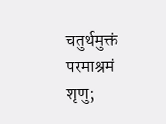चतुर्थमुक्तं परमाश्रमं शृणु;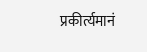प्रकीर्त्यमानं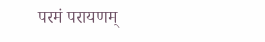परमं परायणम्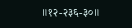॥१२-२३६-३०॥